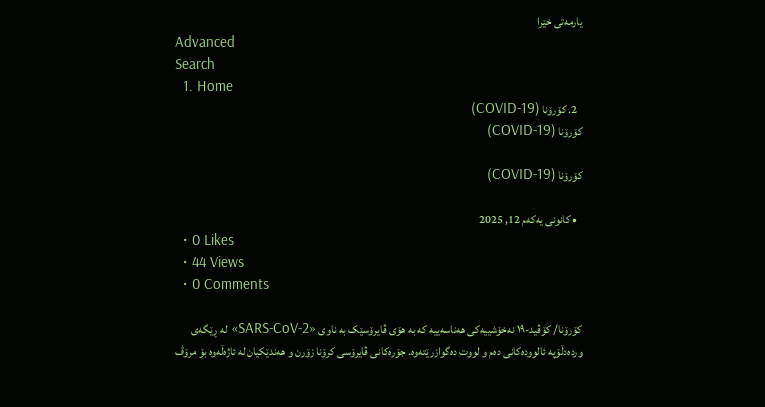یارمەتی خێرا
Advanced
Search
  1. Home
  2. کۆرۆنا (COVID-19)
کۆرۆنا (COVID-19)

کۆرۆنا (COVID-19)

  • كانونی یه‌كه‌م 12, 2025
  • 0 Likes
  • 44 Views
  • 0 Comments

کۆرۆنا/ کۆڤید-١٩ نەخۆشییەکی هەناسەییە کە بە هۆی ڤایرۆسێک بە ناوی «SARS-CoV-2» لە ڕێگەی وردەدڵۆپە ئالوودەکانی دەم و لووت دەگوازرێتەوە. جۆرەکانی ڤایرۆسی کرۆنا زۆرن و هەندێكیان لە ئاژەڵەوە بۆ مرۆڤ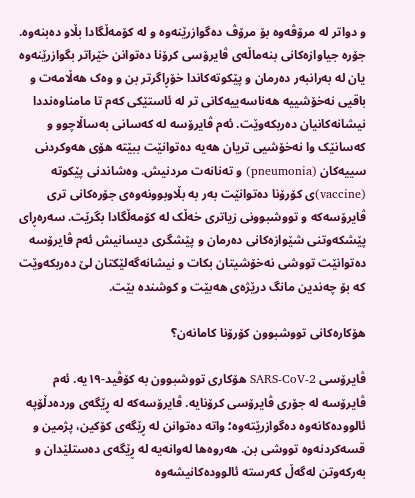و دواتر لە مرۆڤەوە بۆ مرۆڤ دەگوازرێنەوە و لە کۆمەڵگادا بڵاو دەبنەوە. جۆرە جیاوازەکانی بنەماڵەی ڤایرۆسی کرۆنا دەتوانن خێراتر بگوازرێنەوە یان لە بەرانبەر دەرمان و پێکوتەکاندا خۆڕاگرتر بن و وەک هەڵامەت و باقیی نەخۆشییە هەناسەییەکانی تر لە ئاستێکی کەم تا مامناوەنددا نیشانەکانیان دەربکەوێت. ئەم ڤایرۆسە لە کەسانی بەساڵاچوو و کەسانێک وا نەخۆشیی تریان هەیە دەتوانێت ببێتە هۆی هەوکردنی سییەکان (pneumonia) و تەنانەت مردنیش. وەشاندنی پێکوتە (vaccine)ی کۆرۆنا دەتوانێت بەر بە بڵاوبوونەوەی جۆرەکانی تری ڤایرۆسەکە و تووشبوونی زیاتری خەڵک لە کۆمەڵگادا بگرێت. سەرەڕای پێشکەوتنی شێوازەکانی دەرمان و پێشگری دیسانیش ئەم ڤایرۆسە دەتوانێت تووشی نەخۆشیتان بکات و نیشانەگەلێکتان لێ دەربکەوێت کە بۆ چەندین مانگ درێژەی هەبێت و کوشندە بێت.

هۆکارەکانی تووشبوون کۆرۆنا کامانەن؟

ڤایرۆسی SARS-CoV-2 هۆکاری تووشبوون بە کۆڤید-١٩یە. ئەم ڤایرۆسە لە جۆری ڤایرۆسی کرۆنایە. ڤایرۆسەکە لە ڕێگەی وردەدڵۆپە ئالوودەکانەوە دەگوازرێتەوە؛ واتە دەتوانن لە ڕێگەی کۆکین، پژمین و قسەکردنەوە تووشی بن. هەروەها لەوانەیە لە ڕێگەی دەستلێدان و بەرکەوتن لەگەڵ کەرستە ئالوودەکانیشەوە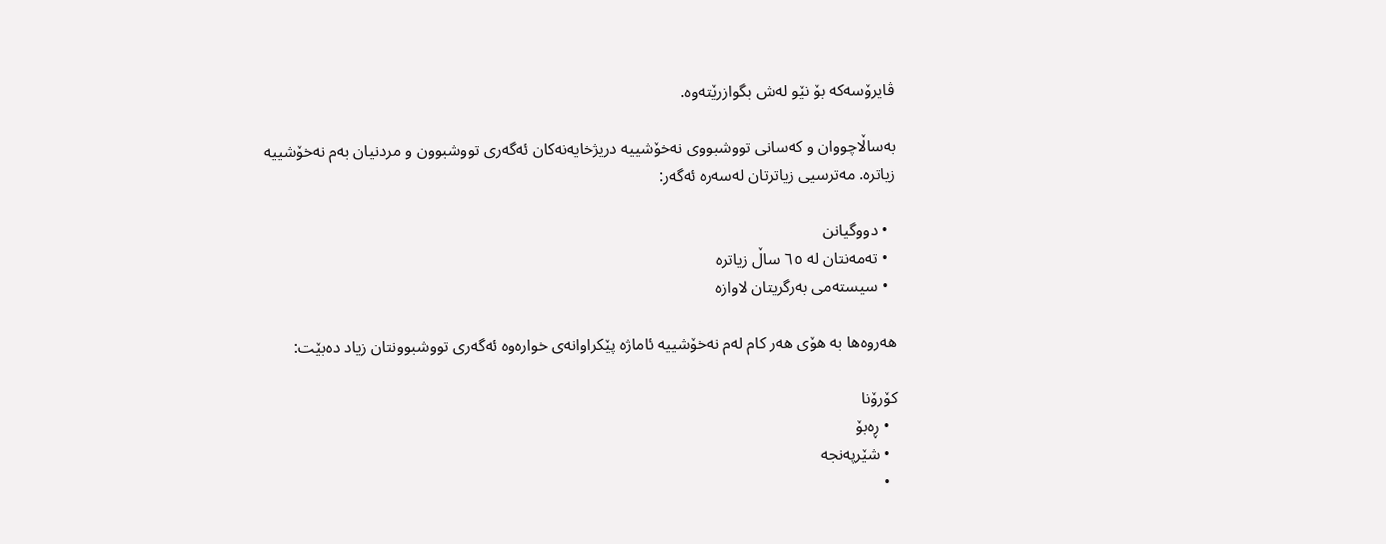ڤایرۆسەکە بۆ نێو لەش بگوازرێتەوە.

بەساڵاچووان و کەسانی تووشبووی نەخۆشییە دریژخایەنەکان ئەگەری تووشبوون و مردنیان بەم نەخۆشییە زیاترە. مەترسیی زیاترتان لەسەرە ئەگەر:

  • دووگیانن
  • تەمەنتان لە ٦٥ ساڵ زیاترە
  • سیستەمی بەرگریتان لاوازە

هەروەها بە هۆی هەر کام لەم نەخۆشییە ئاماژە پێکراوانەی خوارەوە ئەگەری تووشبوونتان زیاد دەبێت:

کۆرۆنا
  • ڕەبۆ
  • شێرپەنجە
  •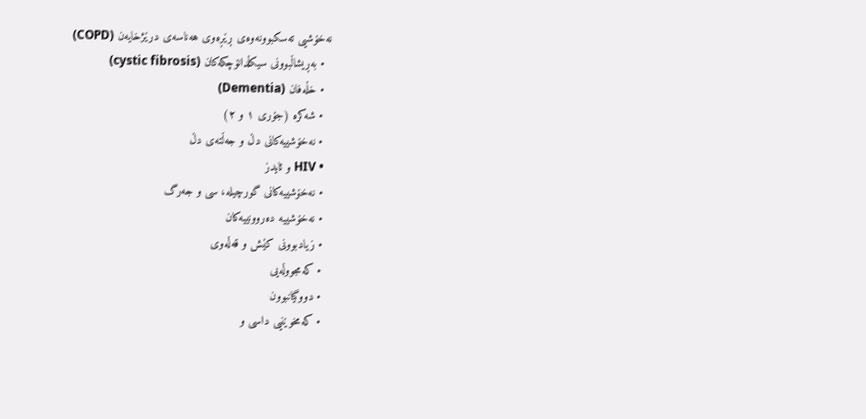نەخۆشیی تەسکبوونەوەی ڕێڕەوی هەناسەی درێژخایەن (COPD)
  • بەڕیشاڵبوونی سیکڵدانۆچکەکان (cystic fibrosis)
  • خڵەفان (Dementia)
  • شەکرە (جۆری ١ و ٢)
  • نەخۆشییەکانی دڵ و جەڵتەی دڵ
  • HIV و ئایدز
  • نەخۆشییەکانی گورچیلە، سی و جەرگ
  • نەخۆشییە دەروونییەکان
  • زیادبوونی کێش و قەڵەوی
  • کەمجووڵەیی
  • دووگیانبوون
  • کەمخوێنیی داسی و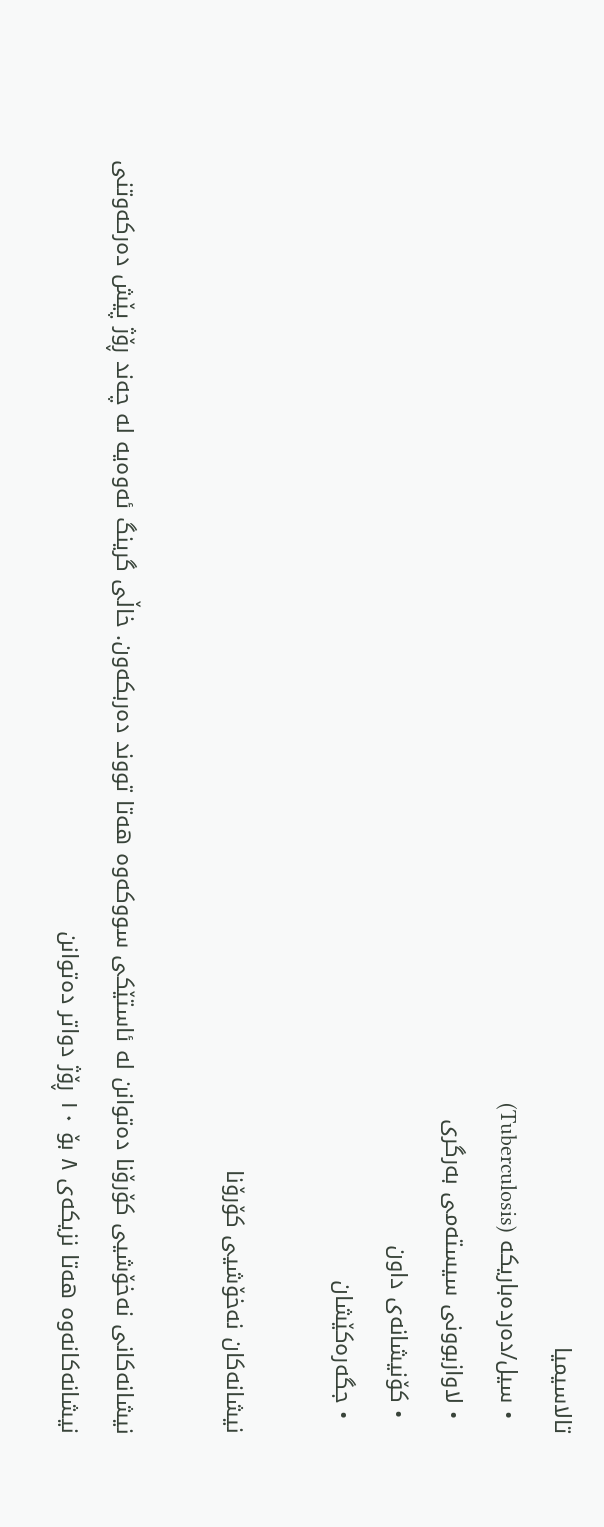تالاسیمیا
  • سیل/دەردەباریکە (Tuberculosis)
  • لاوازبوونی سیستەمی بەرگری
  • کۆنیشانەی داون
  • جگەرەکێشان

نیشانەکان نەخۆشیی کۆرۆنا

نیشانەکانی نەخۆشیی کۆرۆنا دەتوانن لە ئاستێکی سووکەوە هەتا تووند دەربکەون. خاڵی گرینگ ئەوەیە لە چەند ڕۆژ پێش دەرکەوتنی نیشانەکانەوە هەتا نزیکەی ٨ بۆ ١٠ ڕۆژ دواتر دەتوانن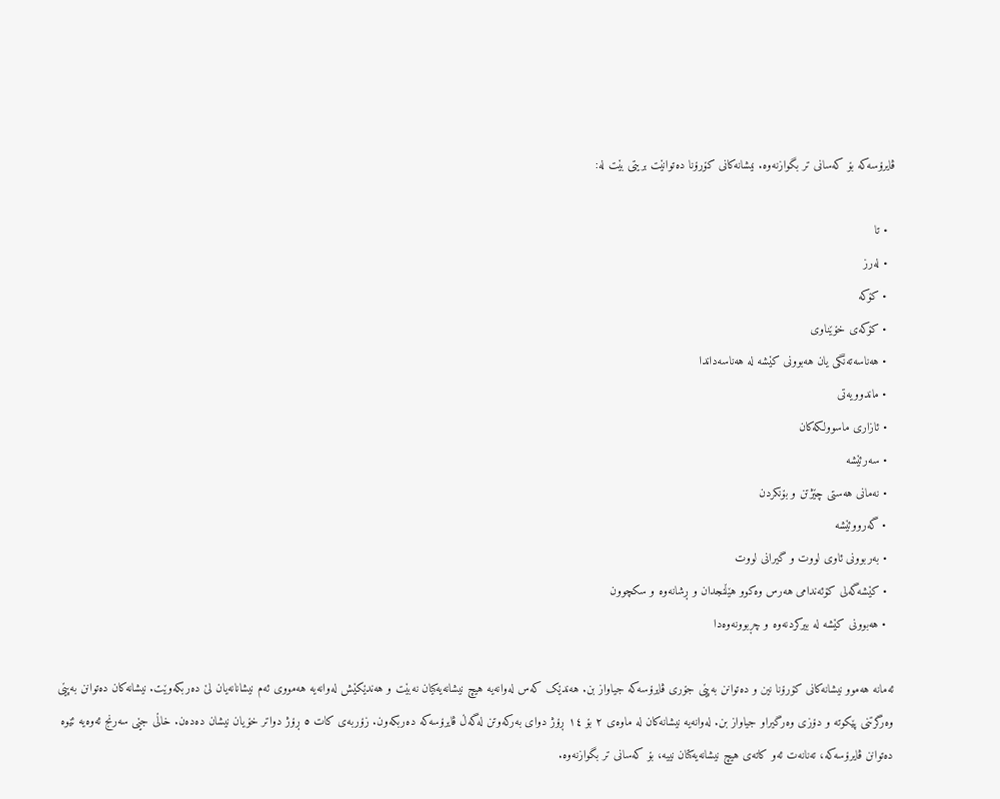ڤایرۆسەکە بۆ کەسانی تر بگوازنەوە. نیشانەکانی کۆرۆنا دەتوانێت بریتی بێت لە:

  • تا
  • لەرز
  • کۆکە
  • کۆکەی خۆێناوی
  • هەناسەتەنگی یان هەبوونی کێشە لە هەناسەداندا
  • ماندوویەتی
  • ئازاری ماسوولکەکان
  • سەرئێشە
  • نەمانی هەستی چێژتن و بۆنکردن
  • گەرووئێشە
  • بەربوونی ئاوی لووت و گیرانی لووت
  • کێشەگەلی کۆئەندامی هەرس وەکوو هێڵنجدان و ڕشانەوە و سکچوون
  • هەبوونی کێشە لە بیرکردنەوە و چڕبوونەوەدا

ئەمانە هەموو نیشانەکانی کۆرۆنا نین و دەتوانن بەپێی جۆری ڤایرۆسەکە جیاواز بن. هەندێک کەس لەوانەیە هیچ نیشانەیەکیان نەبێت و هەندێکێش لەوانەیە هەمووی ئەم نیشانانەیان لێ دەربکەوێت. نیشانەکان دەتوانن بەپێی وەرگرتنی پێکوتە و دۆزی وەرگیراو جیاواز بن. لەوانەیە نیشانەکان لە ماوەی ٢ بۆ ١٤ ڕۆژ دوای بەرکەوتن لەگەڵ ڤایرۆسەکە دەربکەون. زۆربەی کات ٥ ڕۆژ دواتر خۆیان نیشان دەدەن. خاڵی جێی سەرنج ئەوەیە ئێوە دەتوانن ڤایرۆسەکە، تەنانەت ئەو کاتەی هیچ نیشانەیەکتان نییە، بۆ کەسانی تر بگوازنەوە.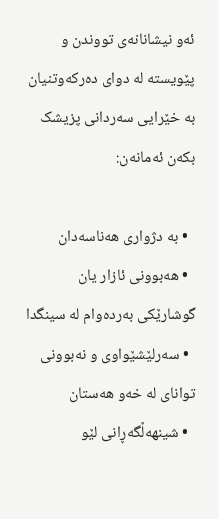ئەو نیشانانەی تووندن و پێویستە لە دوای دەرکەوتنیان بە خێرایی سەردانی پزیشک بکەن ئەمانەن:

  • بە دژواری هەناسەدان
  • هەبوونی ئازار یان گوشارێکی بەردەوام لە سینگدا
  • سەرلێشێواوی و نەبوونی توانای لە خەو هەستان
  • شینهەڵگەڕانی لێو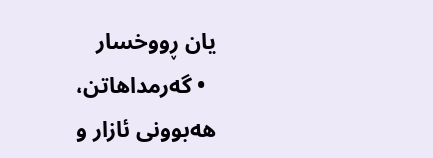یان ڕووخسار
  • گەرمداهاتن، هەبوونی ئازار و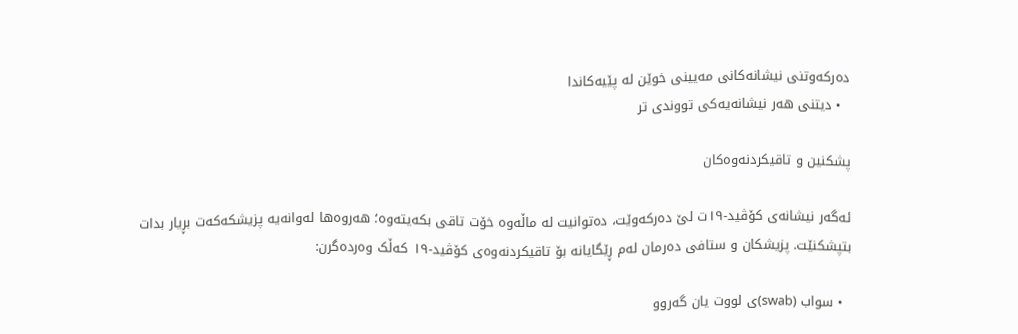دەرکەوتنی نیشانەکانی مەیینی خوێن لە پێیەکاندا
  • دیتنی هەر نیشانەیەکی تووندی تر

پشکنین و تاقیکردنەوەکان

ئەگەر نیشانەی کۆڤید-١٩ت لێ دەرکەوێت، دەتوانیت لە ماڵەوە خۆت تاقی بکەیتەوە؛ هەروەها لەوانەیە پزیشکەکەت بڕیار بدات بتپشکنێت. پزیشکان و ستافی دەرمان لەم ڕێگایانە بۆ تاقیکردنەوەی کۆڤید-١٩ کەڵک وەردەگرن:

  • سواب (swab)ی لووت یان گەروو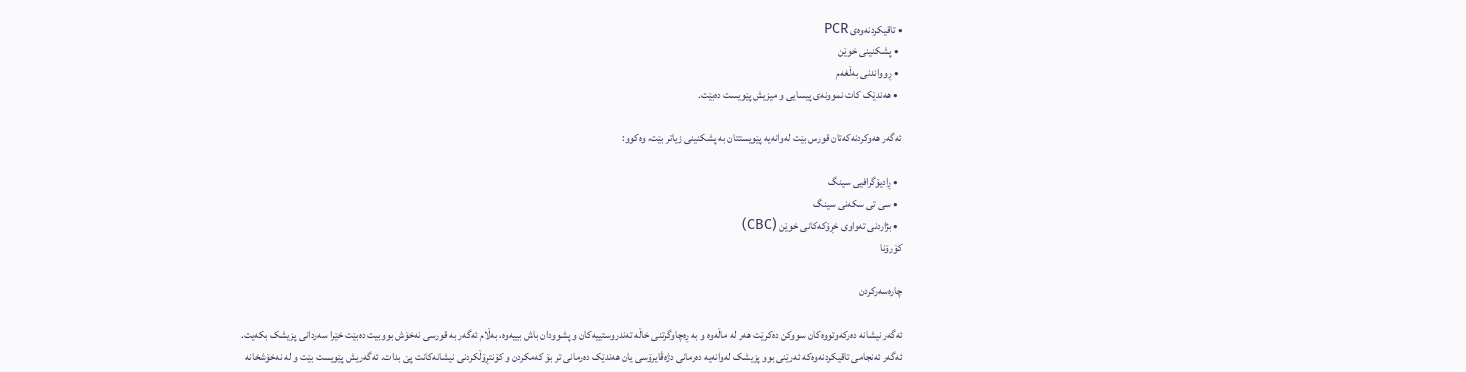• تاقیکردنەوەی PCR
  • پشکنینی خوێن
  • ڕوواندنی بەڵغەم
  • هەندێک کات نموونەی پیسایی و میزیش پێویست دەبێت.

ئەگەر هەوکردنەکەتان قورس بێت لەوانەیە پێویستتان بە پشکنینی زیاتر بێت، وەکوو:

  • ڕادیۆگرافیی سینگ
  • سی تی سکەنی سینگ
  • بژاردنی تەواوی خڕۆکەکانی خوێن (CBC)
کۆرۆنا

چارەسەرکردن

ئەگەر نیشانە دەرکەوتووەکان سووکن دەکرێت هەر لە ماڵەوە و بە ڕەچاوگرتنی خاڵە تەندروستییەکان و پشوودان باش بییەوە، بەڵام ئەگەر بە قورسی نەخۆش بووبیت دەبێت خێرا سەردانی پزیشک بکەیت. ئەگەر ئەنجامی تاقیکردنەوەکە ئەرێنی بوو پزیشک لەوانەیە دەرمانی دژەڤایرۆسی یان هەندێک دەرمانی تر بۆ کەمکردن و کۆنتڕۆڵکردنی نیشانەکانت پێ بدات. ئەگەریش پێویست بێت و لە نەخۆشخانە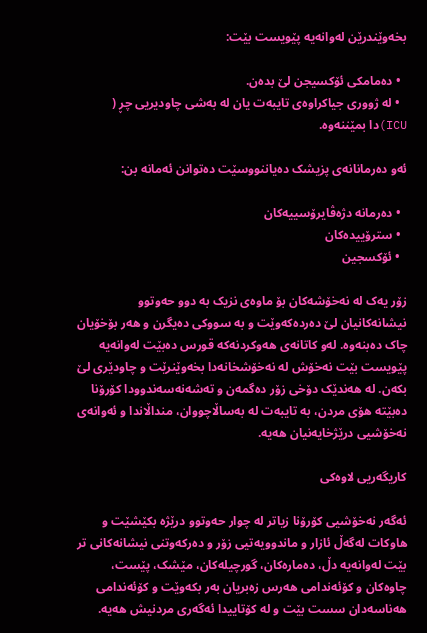بخەوێندرێن لەوانەیە پێویست بێت:

  • دەمامکی ئۆکسیجن لێ بدەن.
  • لە ژووری جیاکراوەی تایبەت یان لە بەشی چاودیریی چڕ ( ICU)دا بمێننەوە.

ئەو دەرمانانەی پزیشک دەیاننووسێت دەتوانن ئەمانە بن:

  • دەرمانە دژەڤایرۆسییەکان
  • سترۆییدەکان
  • ئۆکسجین

زۆر یەک لە نەخۆشەکان بۆ ماوەی نزیک بە دوو حەوتوو نیشانەکانیان لێ دەردەکەوێت و بە سووکی دەیگرن و هەر بۆخۆیان چاک دەبنەوە. لەو کاتانەی هەوکردنەکە قورس دەبێت لەوانەیە پێویست بێت نەخۆش لە نەخۆشخانەدا بخەوێنرێت و چاودێری لێ بکەن. لە هەندێک دۆخی زۆر دەگمەن و تەشەنەسەندوودا کۆرۆنا دەبێتە هۆی مردن، بە تایبەت لە بەساڵاچووان، منداڵاندا و ئەوانەی نەخۆشیی درێژخایەنیان هەیە.

کاریگەریی لاوەکی

ئەگەر نەخۆشیی کۆرۆنا زیاتر لە چوار حەوتوو درێژە بکێشێت و هاوکات لەگەڵ ئازار و ماندوویەتیی زۆر و دەرکەوتنی نیشانەکانی تر بێت لەوانەیە دڵ، دەمارەکان، گورچیلەکان، مێشک، پێست، چاوەکان و کۆئەندامی هەرس زەبریان بەر بکەوێت و کۆئەندامی هەناسەدان سست بێت و لە کۆتاییدا ئەگەری مردنیش هەیە.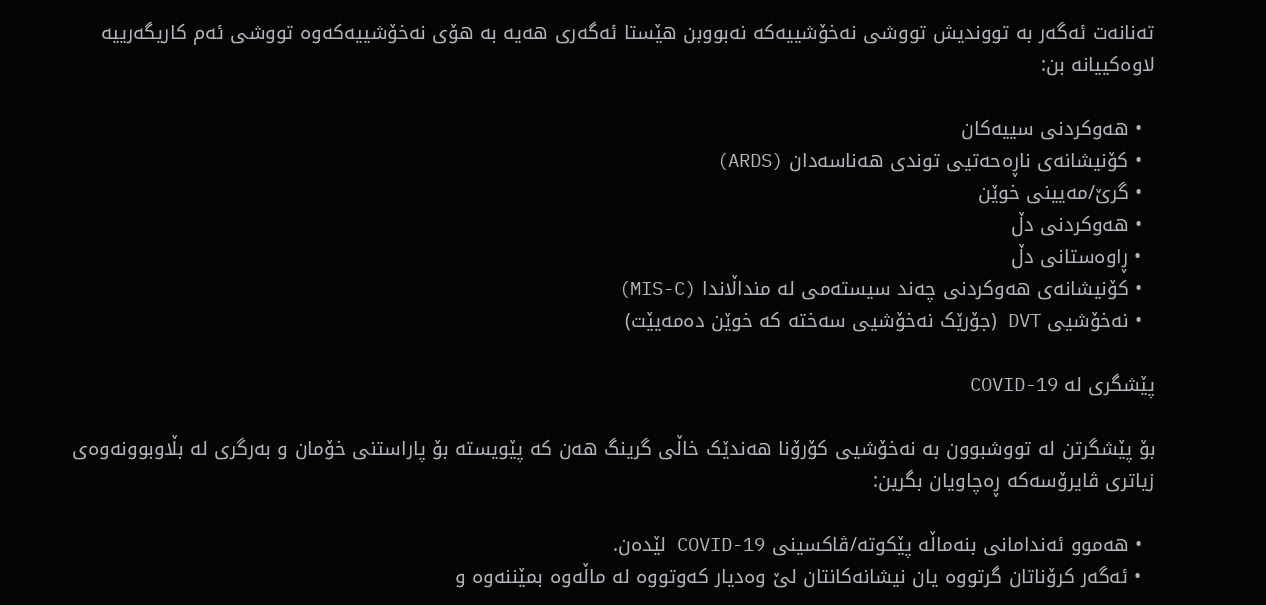تەنانەت ئەگەر بە تووندیش تووشی نەخۆشییەکە نەبووبن هێستا ئەگەری هەیە بە هۆی نەخۆشییەکەوە تووشی ئەم کاریگەرییە لاوەکییانە بن:

  • هەوکردنی سییەکان
  • کۆنیشانەی ناڕەحەتیی توندی هەناسەدان (ARDS)
  • گرێ/مەیینی خوێن
  • هەوکردنی دڵ
  • ڕاوەستانی دڵ
  • کۆنیشانەی هەوکردنی چەند سیستەمی لە منداڵاندا (MIS-C)
  • نەخۆشیی DVT (جۆرێک نەخۆشیی سەختە کە خوێن دەمەیێت)

پێشگری له COVID-19

بۆ پێشگرتن لە تووشبوون بە نەخۆشیی کۆرۆنا هەندێک خاڵی گرینگ هەن کە پێویستە بۆ پاراستنی خۆمان و بەرگری لە بڵاوبوونەوەی زیاتری ڤایرۆسەکە ڕەچاویان بگرین:

  • هەموو ئەندامانی بنەماڵە پێکوتە/ڤاکسینی COVID-19 لێدەن.
  • ئەگەر کرۆناتان گرتووە یان نیشانەکانتان لێ وەدیار کەوتووە لە ماڵەوە بمێننەوە و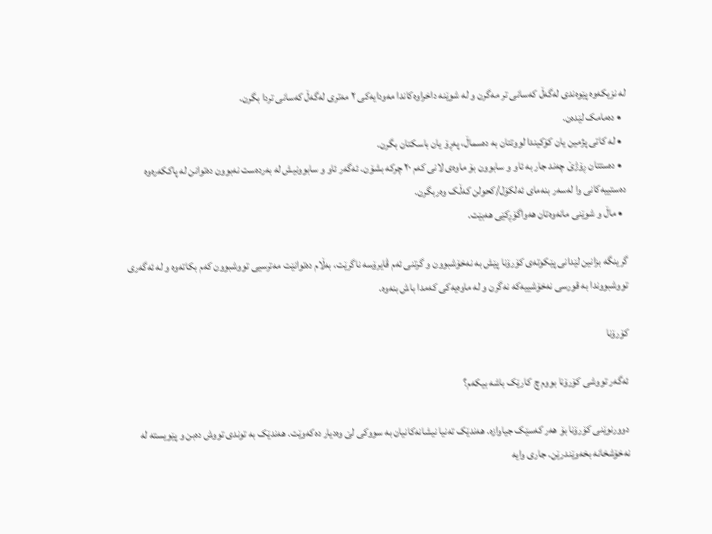لە نزیکەوە پێوەندی لەگەڵ کەسانی تر مەگرن و لە شوێنە داخراوەکاندا مەودایەکی ٢ مەتری لەگەڵ کەسانی تردا بگرن.
  • دەمامک لێدەن.
  • لە کاتی پژمین یان کۆکیندا لووتتان بە دەسماڵ، پەڕۆ یان باسکتان بگرن.
  • دەستتان ڕۆژێ چەند جار بە ئاو و سابوون بۆ ماوەی لانی کەم ٢٠ چرکە بشۆن. ئەگەر ئاو و سابوونیش لە بەردەست نەبوون دەتوانن لە پاککەرەوە دەستییەکانی وا لەسەر بنەمای ئەلکۆل/کحولن کەڵک وەربگرن.
  • ماڵ و شوێنی مانەوەتان هەواگۆڕکێی هەبێت.

گرینگە بزانین لێدانی پێکوتەی کۆرۆنا پێش بە نەخۆشبوون و گرتنی ئەم ڤایرۆسە ناگرێت، بەڵام دەتوانێت مەترسیی تووشبوون کەم بکاتەوە و لە ئەگەری تووشبووندا بە قورسی نەخۆشییەکە نەگرن و لە ماوەیەکی کەمدا باش بنەوە.

کۆرۆنا

ئەگەر تووشی کۆرۆنا بووم چ کارێک باشە بیکەم؟

دوورنوێنی کۆرۆنا بۆ هەر کەسێک جیاوازە. هەندێک تەنیا نیشانەکانیان بە سووکی لێ وەدیار دەکەوێت. هەندێک بە توندی تووش دەبن و پێویستە لە نەخۆشخانە بخەوێندرێن. جاری وایە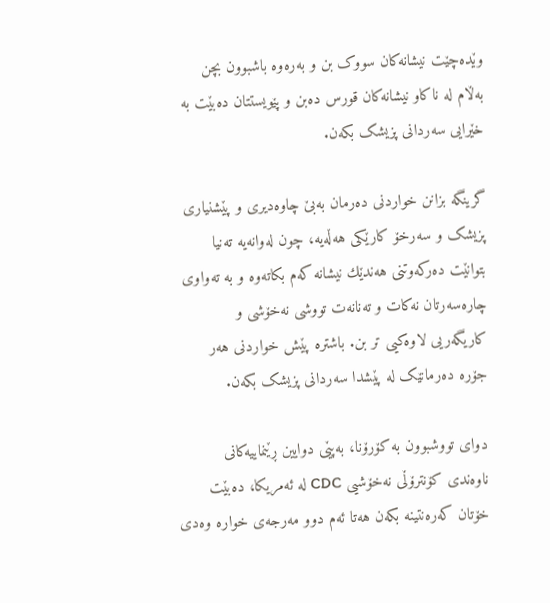وێدەچێت نیشانەکان سووک بن و بەرەوە باشبوون بچن بەڵام لە ناکاو نیشانەکان قورس دەبن و پێویستتان دەبێت بە خێرایی سەردانی پزیشک بکەن.

گرینگە بزانن خواردنی دەرمان بەبێ چاوەدیری و پێشنیاری پزیشک و سەرخۆ کارێکی هەڵەیە، چون لەوانەیە تەنیا بتوانێت دەرکەوتنی هەندێك نیشانە کەم بکاتەوە و بە تەواوی چارەسەرتان نەکات و تەنانەت تووشی نەخۆشی و کاریگەریی لاوەکیی تر بن. باشترە پێش خواردنی هەر جۆرە دەرمانێک لە پێشدا سەردانی پزیشک بکەن.

دوای تووشبوون بە کۆرۆنا، بەپێی دوایین ڕێنماییەکانی ناوەندی کۆنترۆڵی نەخۆشیی CDC لە ئەمریکا، دەبێت خۆتان کەرەنتینە بکەن هەتا ئەم دوو مەرجەی خوارە وەدی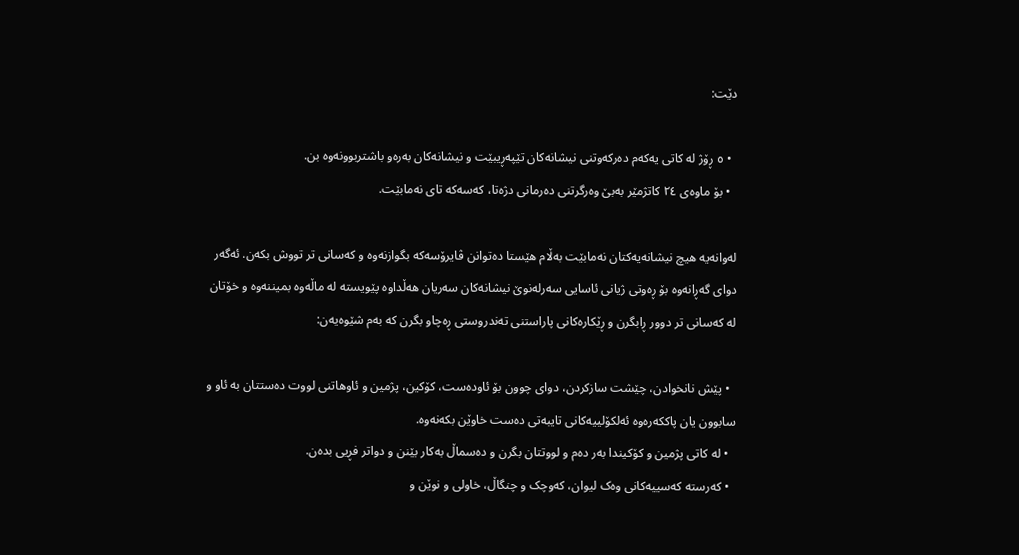دێت:

  • ٥ ڕۆژ لە کاتی یەکەم دەرکەوتنی نیشانەکان تێپەڕیبێت و نیشانەکان بەرەو باشتربوونەوە بن.
  • بۆ ماوەی ٢٤ کاتژمێر بەبێ وەرگرتنی دەرمانی دژەتا، کەسەکە تای نەمابێت.

لەوانەیە هیچ نیشانەیەکتان نەمابێت بەڵام هێستا دەتوانن ڤایرۆسەکە بگوازنەوە و کەسانی تر تووش بکەن. ئەگەر دوای گەڕانەوە بۆ ڕەوتی ژیانی ئاسایی سەرلەنوێ نیشانەکان سەریان هەڵداوە پێویستە لە ماڵەوە بمیننەوە و خۆتان لە کەسانی تر دوور ڕابگرن و ڕێکارەکانی پاراستنی تەندروستی ڕەچاو بگرن کە بەم شێوەیەن:

  • پێش نانخوادن، چێشت سازکردن، دوای چوون بۆ ئاودەست، کۆکین، پژمین و ئاوهاتنی لووت دەستتان بە ئاو و سابوون یان پاککەرەوە ئەلکۆلییەکانی تایبەتی دەست خاوێن بکەنەوە.
  • لە کاتی پژمین و کۆکیندا بەر دەم و لووتتان بگرن و دەسماڵ بەکار بێنن و دواتر فڕیی بدەن.
  • کەرستە کەسییەکانی وەک لیوان، کەوچک و چنگاڵ، خاولی و نوێن و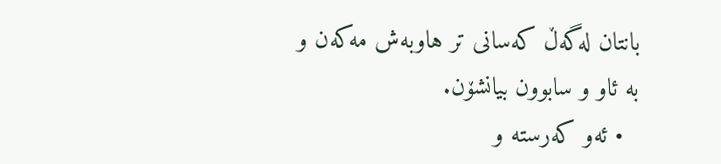بانتان لەگەڵ کەسانی تر هاوبەش مەکەن و بە ئاو و سابوون بیانشۆن.
  • ئەو کەرستە و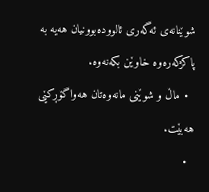شوێنانەی ئەگەری ئالوودەبوونیان هەیە بە پاکژکەرەوە خاوێن بکەنەوە.
  • ماڵ و شوێنی مانەوەتان هەواگۆڕکێی هەبێت.
  •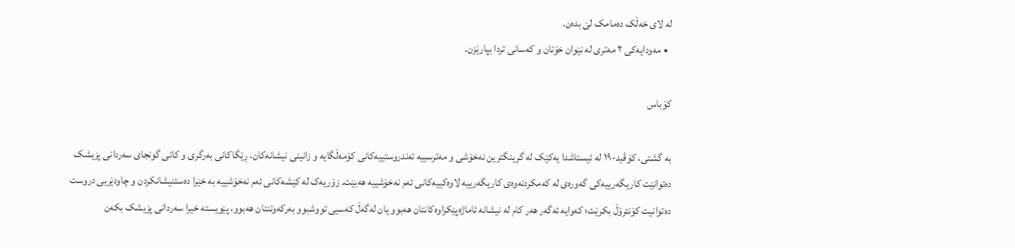لە لای خەڵک دەمامک لێ بدەن.
  • مەودایەکی ٢ مەتری لە نێوان خۆتان و کەسانی تردا بپارێزن.

کۆباس

بە گشتی، کۆڤید-١٩ لە ئیستاشدا یەکێک لە گرینگترین نەخۆشی و مەترسییە تەندروستییەکانی کۆمەڵگایە و زانینی نیشانەکان، ڕێگاکانی بەرگری و کاتی گونجای سەردانی پزیشک دەتوانێت کاریگەرییەکی گەورەی لە کەمکردنەوەی کاریگەرییە لاوەکییەکانی ئەم نەخۆشییە هەبێت. زۆریەک لە کێشەکانی ئەم نەخۆشییە بە خێرا دەستنیشانکردن و چاودێریی دروست دەتوانیت کۆنترۆڵ بکرێت؛ کەوایە ئەگەر هەر کام لە نیشانە ئاماژەپێکراوەکانتان هەبوو یان لەگەڵ کەسیی تووشبوو بەرکەوتنتان هەبوو، پێویستە خیرا سەردانی پزیشک بکەن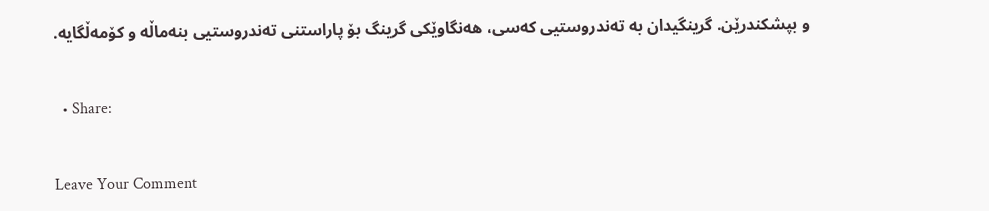و بپشکندرێن. گرینگیدان بە تەندروستیی کەسی، هەنگاوێکی گرینگ بۆ پاراستنی تەندروستیی بنەماڵە و کۆمەڵگایە.

  • Share:

Leave Your Comment